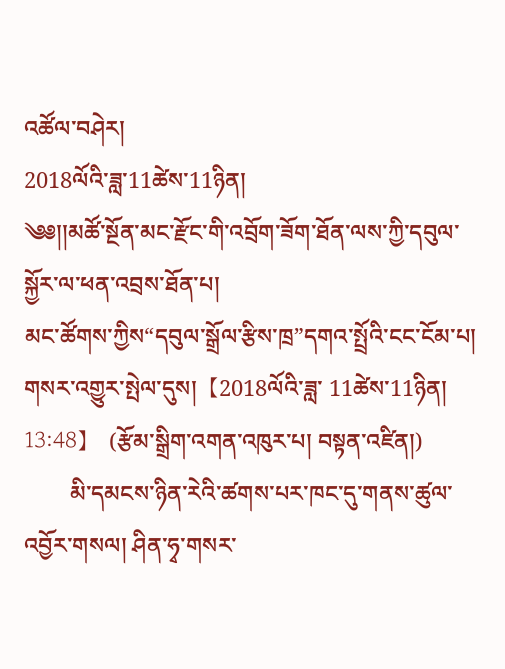འཚོལ་བཤེར།
2018ལོའི་ཟླ་11ཚེས་11ཉིན།
༄༅།།མཚོ་སྔོན་མང་རྫོང་གི་འབྲོག་ཟོག་ཐོན་ལས་ཀྱི་དབུལ་སྐྱོར་ལ་ཕན་འབྲས་ཐོན་པ།
མང་ཚོགས་ཀྱིས“དབུལ་སྒྲོལ་རྩིས་ཁྲ”དགའ་སྤྲོའི་ངང་ངོམ་པ།
གསར་འགྱུར་སྤེལ་དུས།  【2018ལོའི་ཟླ་ 11ཚེས་11ཉིན། 13:48】   (རྩོམ་སྒྲིག་འགན་འཁུར་པ། བསྟན་འཛིན།)
        མི་དམངས་ཉིན་རེའི་ཚགས་པར་ཁང་དུ་གནས་ཚུལ་འབྱོར་གསལ། ཤིན་ཧྭ་གསར་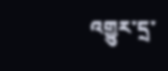འགྱུར་དྲ་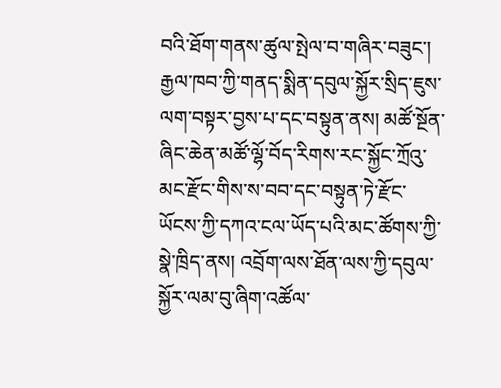བའི་ཐོག་གནས་ཚུལ་སྤེལ་བ་གཞིར་བཟུང་། རྒྱལ་ཁབ་ཀྱི་གནད་སྨིན་དབུལ་སྐྱོར་སྲིད་ཇུས་ལག་བསྟར་བྱས་པ་དང་བསྟུན་ནས། མཚོ་སྔོན་ཞིང་ཆེན་མཚོ་ལྷོ་བོད་རིགས་རང་སྐྱོང་ཀྲོའུ་མང་རྫོང་གིས་ས་བབ་དང་བསྟུན་ཏེ་རྫོང་ཡོངས་ཀྱི་དཀའ་ངལ་ཡོད་པའི་མང་ཚོགས་ཀྱི་སྣེ་ཁྲིད་ནས། འབྲོག་ལས་ཐོན་ལས་ཀྱི་དབུལ་སྐྱོར་ལམ་བུ་ཞིག་འཚོལ་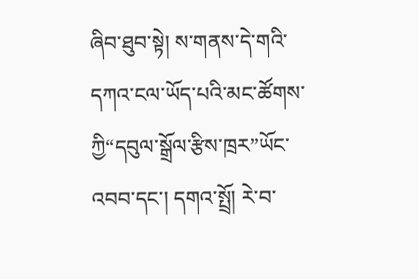ཞིབ་ཐུབ་སྟེ། ས་གནས་དེ་གའི་དཀའ་ངལ་ཡོད་པའི་མང་ཚོགས་ཀྱི“དབུལ་སྒྲོལ་རྩིས་ཁྲར”ཡོང་འབབ་དང་། དགའ་སྤྲོ། རེ་བ་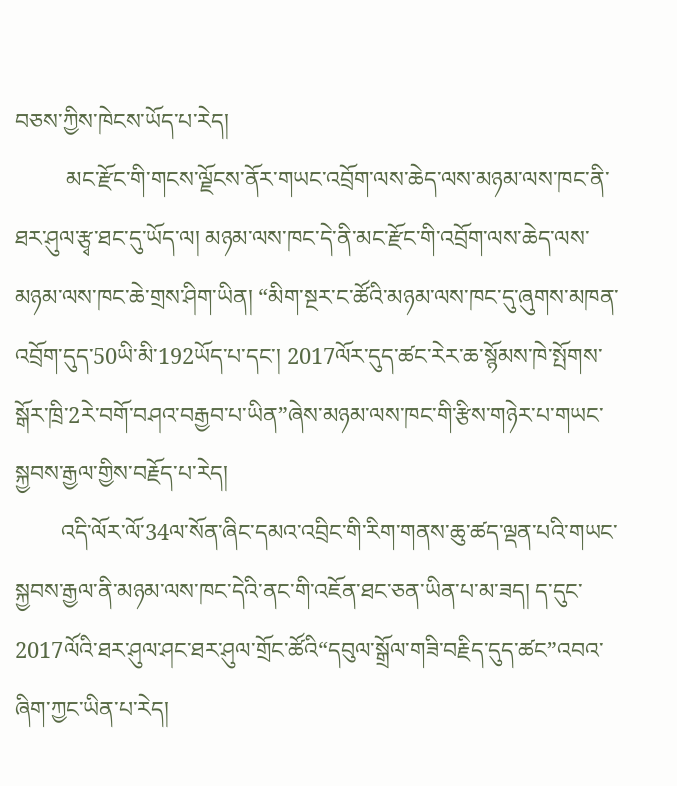བཅས་ཀྱིས་ཁེངས་ཡོད་པ་རེད།
         མང་རྫོང་གི་གངས་ལྗོངས་ནོར་གཡང་འབྲོག་ལས་ཆེད་ལས་མཉམ་ལས་ཁང་ནི་ཐར་ཤུལ་རྩྭ་ཐང་དུ་ཡོད་ལ། མཉམ་ལས་ཁང་དེ་ནི་མང་རྫོང་གི་འབྲོག་ལས་ཆེད་ལས་མཉམ་ལས་ཁང་ཆེ་གྲས་ཤིག་ཡིན། “མིག་སྔར་ང་ཚོའི་མཉམ་ལས་ཁང་དུ་ཞུགས་མཁན་འབྲོག་དུད་50ཡི་མི་192ཡོད་པ་དང་། 2017ལོར་དུད་ཚང་རེར་ཆ་སྙོམས་ཁེ་སྤོགས་སྒོར་ཁྲི་2རེ་བགོ་བཤའ་བརྒྱབ་པ་ཡིན”ཞེས་མཉམ་ལས་ཁང་གི་རྩིས་གཉེར་པ་གཡང་སྐྱབས་རྒྱལ་གྱིས་བརྗོད་པ་རེད།
        འདི་ལོར་ལོ་34ལ་སོན་ཞིང་དམའ་འབྲིང་གི་རིག་གནས་ཆུ་ཚད་ལྡན་པའི་གཡང་སྐྱབས་རྒྱལ་ནི་མཉམ་ལས་ཁང་དེའི་ནང་གི་འཇོན་ཐང་ཅན་ཡིན་པ་མ་ཟད། ད་དུང་2017ལོའི་ཐར་ཤུལ་ཤང་ཐར་ཤུལ་གྲོང་ཚོའི“དབུལ་སྒྲོལ་གཟི་བརྗིད་དུད་ཚང”འབའ་ཞིག་ཀྱང་ཡིན་པ་རེད།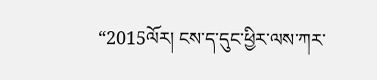“2015ལོར། ངས་ད་དུང་ཕྱིར་ལས་ཀར་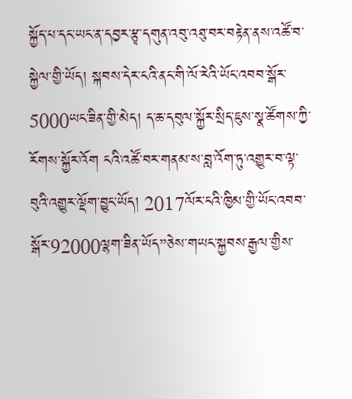སྐྱོད་པ་དང་ཡང་ན་དབྱར་རྩྭ་དགུན་འབུ་འཐུ་བར་བརྟེན་ནས་འཚོ་བ་སྐྱེལ་གྱི་ཡོད། སྐབས་དེར་ངའི་ནང་གི་ལོ་རེའི་ཡོང་འབབ་སྒོར་5000ཡང་ཟིན་གྱི་མེད། ད་ཆ་དབུལ་སྐྱོར་སྲིད་ཇུས་སྣ་ཚོགས་ཀྱི་རོགས་སྐྱོར་འོག ངའི་འཚོ་བར་གནམ་ས་བླ་འོག་ཏུ་འགྱུར་བ་ལྟ་བུའི་འགྱུར་ལྡོག་བྱུང་ཡོད། 2017ལོར་ངའི་ཁྱིམ་གྱི་ཡོང་འབབ་སྒོར་92000ལྷག་ཟིན་ཡོད”ཅེས་གཡང་སྐྱབས་རྒྱལ་གྱིས་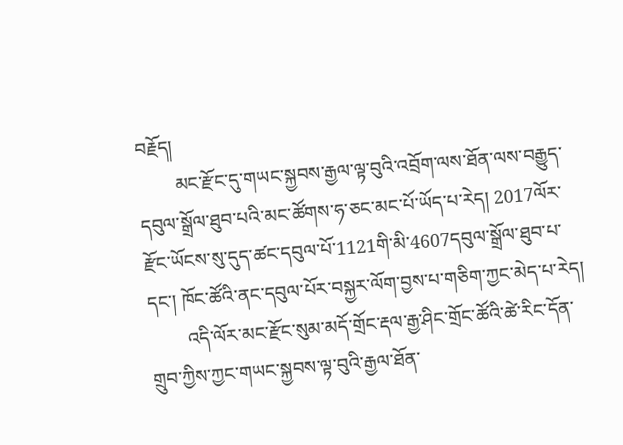བརྗོད།
        མང་རྫོང་དུ་གཡང་སྐྱབས་རྒྱལ་ལྟ་བུའི་འབྲོག་ལས་ཐོན་ལས་བརྒྱུད་དབུལ་སྒྲོལ་ཐུབ་པའི་མང་ཚོགས་ཧ་ཅང་མང་པོ་ཡོད་པ་རེད། 2017ལོར་རྫོང་ཡོངས་སུ་དུད་ཚང་དབུལ་པོ་1121གི་མི་4607དབུལ་སྒྲོལ་ཐུབ་པ་དང་། ཁོང་ཚོའི་ནང་དབུལ་པོར་བསྐྱར་ལོག་བྱས་པ་གཅིག་ཀྱང་མེད་པ་རེད།
        འདི་ལོར་མང་རྫོང་སུམ་མདོ་གྲོང་རྡལ་རྒྱ་ཤིང་གྲོང་ཚོའི་ཚེ་རིང་དོན་གྲུབ་ཀྱིས་ཀྱང་གཡང་སྐྱབས་ལྟ་བུའི་རྒྱལ་ཐོན་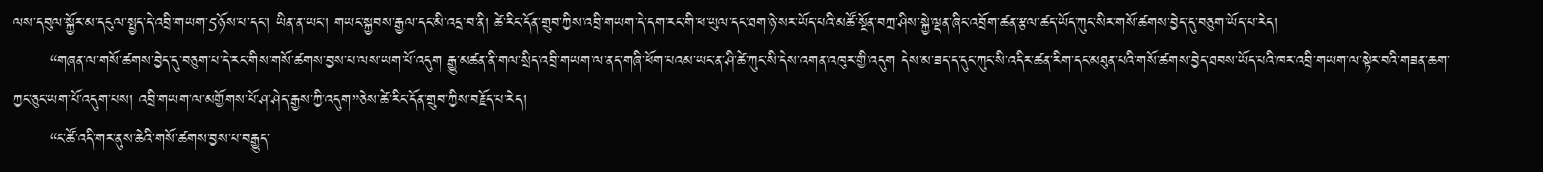ལས་དབུལ་སྐྱོར་མ་དངུལ་སྤྱད་དེ་འབྲི་གཡག་5ཉོས་པ་དང་། ཡིན་ན་ཡང་། གཡང་སྐྱབས་རྒྱལ་དང་མི་འདྲ་བ་ནི། ཚེ་རིང་དོན་གྲུབ་ཀྱིས་འབྲི་གཡག་དེ་དག་རང་གི་ཕ་ཡུལ་དང་ཐག་ཉེ་སར་ཡོད་པའི་མཚོ་སྔོན་བཀྲ་ཤིས་སྐྱེ་ལྡན་ཞིང་འབྲོག་ཚན་རྩལ་ཚད་ཡོད་ཀུང་སིར་གསོ་ཚགས་བྱེད་དུ་བཅུག་ཡོད་པ་རེད།
       “གཞན་ལ་གསོ་ཚགས་བྱེད་དུ་བཅུག་པ་དེ་རང་གིས་གསོ་ཚགས་བྱས་པ་ལས་ཡག་པོ་འདུག རྒྱུ་མཚན་ནི་གལ་སྲིད་འབྲི་གཡག་ལ་ནད་གཞི་ཕོག་པའམ་ཡང་ན་ཤི་ཚེ་ཀུང་སི་དེས་འགན་འཁུར་གྱི་འདུག དེས་མ་ཟད་ད་དུང་ཀུང་སི་འདིར་ཚན་རིག་དང་མཐུན་པའི་གསོ་ཚགས་བྱེད་ཐབས་ཡོད་པའི་ཁར་འབྲི་གཡག་ལ་སྟེར་བའི་གཟན་ཆག་ཀྱང་ཅུང་ཡག་པོ་འདུག་པས། འབྲི་གཡག་ལ་མགྱོགས་པོ་ཤ་ཤེད་རྒྱས་ཀྱི་འདུག”ཅེས་ཚེ་རིང་དོན་གྲུབ་ཀྱིས་བརྗོད་པ་རེད།
       “ང་ཚོ་འདི་གར་ནུས་ཆེའི་གསོ་ཚགས་བྱས་པ་བརྒྱུད་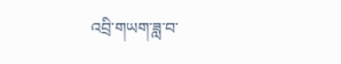འབྲི་གཡག་ཟླ་བ་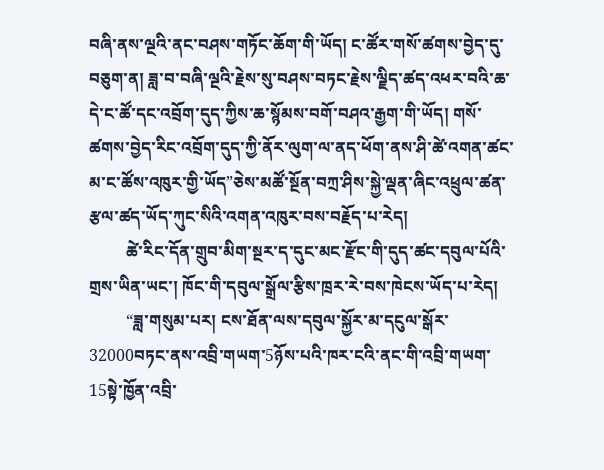བཞི་ནས་ལྔའི་ནང་བཤས་གཏོང་ཆོག་གི་ཡོད། ང་ཚོར་གསོ་ཚགས་བྱེད་དུ་བཅུག་ན། ཟླ་བ་བཞི་ལྔའི་རྗེས་སུ་བཤས་བཏང་རྗེས་ལྗིད་ཚད་འཕར་བའི་ཆ་དེ་ང་ཚོ་དང་འབྲོག་དུད་ཀྱིས་ཆ་སྙོམས་བགོ་བཤའ་རྒྱག་གི་ཡོད། གསོ་ཚགས་བྱེད་རིང་འབྲོག་དུད་ཀྱི་ནོར་ལུག་ལ་ནད་ཕོག་ནས་ཤི་ཚེ་འགན་ཚང་མ་ང་ཚོས་འཁུར་གྱི་ཡོད”ཅེས་མཚོ་སྔོན་བཀྲ་ཤིས་སྐྱེ་ལྡན་ཞིང་འཕྲུལ་ཚན་རྩལ་ཚད་ཡོད་ཀུང་སིའི་འགན་འཁུར་བས་བརྗོད་པ་རེད།
         ཚེ་རིང་དོན་གྲུབ་མིག་སྔར་ད་དུང་མང་རྫོང་གི་དུད་ཚང་དབུལ་པོའི་གྲས་ཡིན་ཡང་། ཁོང་གི་དབུལ་སྒྲོལ་རྩིས་ཁྲར་རེ་བས་ཁེངས་ཡོད་པ་རེད།
         “ཟླ་གསུམ་པར། ངས་ཐོན་ལས་དབུལ་སྐྱོར་མ་དངུལ་སྒོར་32000བཏང་ནས་འབྲི་གཡག་5ཉོས་པའི་ཁར་ངའི་ནང་གི་འབྲི་གཡག་15སྟེ་ཁྱོན་འབྲི་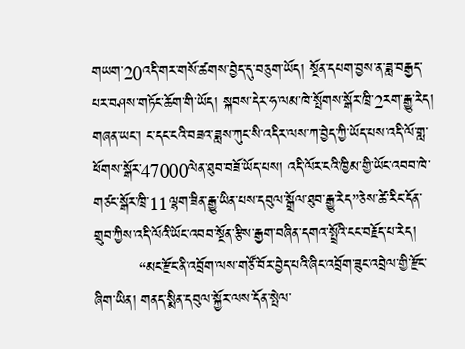གཡག་20འདི་གར་གསོ་ཚགས་བྱེད་དུ་བཅུག་ཡོད། སྔོན་དཔག་བྱས་ན་ཟླ་བརྒྱད་པར་བཤས་གཏོང་ཆོག་གི་ཡོད། སྐབས་དེར་ཧ་ལམ་ཁེ་སྤོགས་སྒོར་ཁྲི་2རག་རྒྱུ་རེད། གཞན་ཡང་། ང་དང་ངའི་བཟའ་ཟླས་ཀུང་སི་འདིར་ལས་ཀ་བྱེད་ཀྱི་ཡོད་པས་འདི་ལོ་གླ་ཕོགས་སྒོར་47000ལེན་ཐུབ་བཟོ་ཡོད་པས། འདི་ལོར་ངའི་ཁྱིམ་གྱི་ཡོང་འབབ་ཁེ་གཙང་སྒོར་ཁྲི་11ལྷག་ཟིན་རྒྱུ་ཡིན་པས་དབུལ་སྒྲོལ་ཐུབ་རྒྱུ་རེད”ཅེས་ཚེ་རིང་དོན་གྲུབ་ཀྱིས་འདི་ལོའི་ཡོང་འབབ་སྔོན་རྩིས་རྒྱག་བཞིན་དགའ་སྤྲོའི་ངང་བརྗོད་པ་རེད།
         “མང་རྫོང་ནི་འབྲོག་ལས་གཙོ་བོར་བྱེད་པའི་ཞིང་འབྲོག་ཟུང་འབྲེལ་གྱི་རྫོང་ཞིག་ཡིན། གནད་སྨིན་དབུལ་སྐྱོར་ལས་དོན་སྤེལ་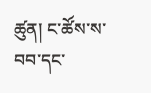ཚུན། ང་ཚོས་ས་བབ་དང་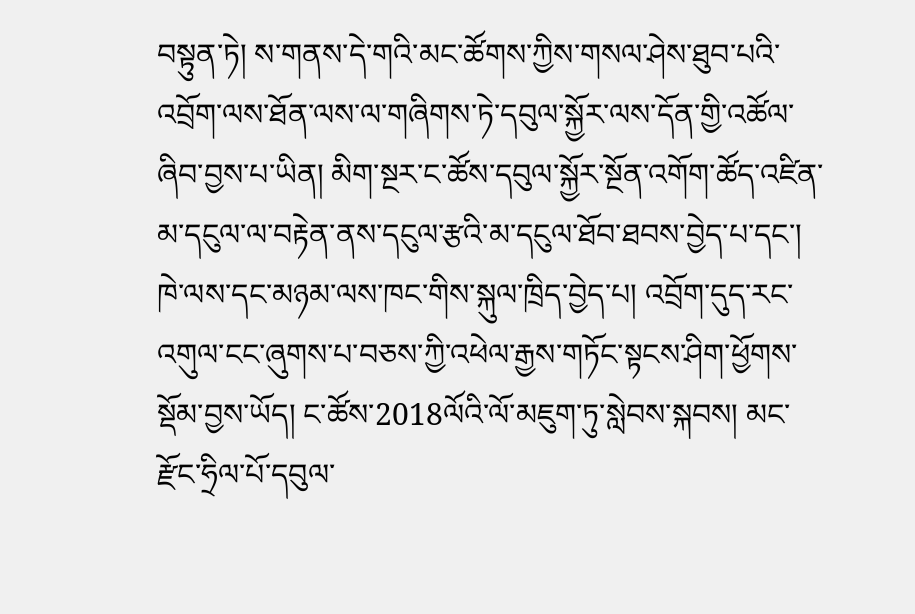བསྟུན་ཏེ། ས་གནས་དེ་གའི་མང་ཚོགས་ཀྱིས་གསལ་ཤེས་ཐུབ་པའི་འབྲོག་ལས་ཐོན་ལས་ལ་གཞིགས་ཏེ་དབུལ་སྐྱོར་ལས་དོན་གྱི་འཚོལ་ཞིབ་བྱས་པ་ཡིན། མིག་སྔར་ང་ཚོས་དབུལ་སྐྱོར་སྔོན་འགོག་ཚོད་འཛིན་མ་དངུལ་ལ་བརྟེན་ནས་དངུལ་རྩའི་མ་དངུལ་ཐོབ་ཐབས་བྱེད་པ་དང་། ཁེ་ལས་དང་མཉམ་ལས་ཁང་གིས་སྐུལ་ཁྲིད་བྱེད་པ། འབྲོག་དུད་རང་འགུལ་ངང་ཞུགས་པ་བཅས་ཀྱི་འཕེལ་རྒྱས་གཏོང་སྟངས་ཤིག་ཕྱོགས་སྡོམ་བྱས་ཡོད། ང་ཚོས་2018ལོའི་ལོ་མཇུག་ཏུ་སླེབས་སྐབས། མང་རྫོང་ཧྲིལ་པོ་དབུལ་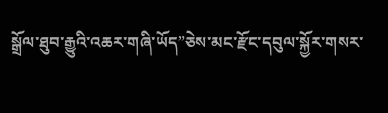སྒྲོལ་ཐུབ་རྒྱུའི་འཆར་གཞི་ཡོད”ཅེས་མང་རྫོང་དབུལ་སྐྱོར་གསར་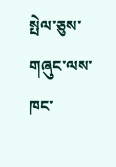སྤེལ་ཅུས་གཞུང་ལས་ཁང་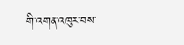གི་འགན་འཁུར་བས་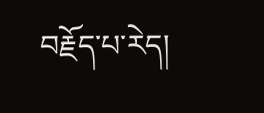བརྗོད་པ་རེད།